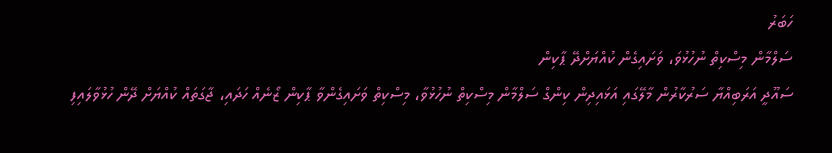ހަބަރު
ސަލްމާން މިސްކިތް ނުހުޅުވަ، ވަށައިގެން ކުއްޔަށްދޭ ޕާކިން
ސައޫދީ އަރަބިއްޔާ ސަރުކާރުން މާލޭގައި އަޅައިދިން ކިންގް ސަލްމާން މިސްކިތް ނުހުޅުވާ، މިސްކިތް ވަށައިގެންވާ ޕާކިން ޒޯނެއް ހަދައި، ޖާގަތައް ކުއްޔަށް ދޭން ހުޅުވާލައިފި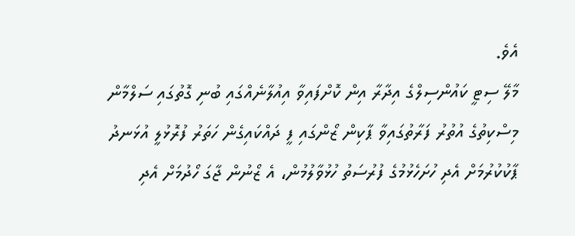އެވެ.
މާލޭ ސިޓީ ކައުންސިލްގެ އިދާރާ އިން ކޮށްފައިވާ އިއުލާނެއްގައި ބުނި ގޮތުގައި ސަލްމާން މިސްކިތުގެ އުތުރު ފަރާތުގައިވާ ޕާކިން ޒޯންގައި ފީ ދައްކައިގެން ހަތަރު ފުރޮޅުލީ އުޅަނދު ޕާކުކުރުމަށް އެދި ހުށަހެޅުމުގެ ފުރުސަތު ހުޅުވާލުމުން، އެ ޒޯނުން ޖާގަ ހޯދުމަށް އެދި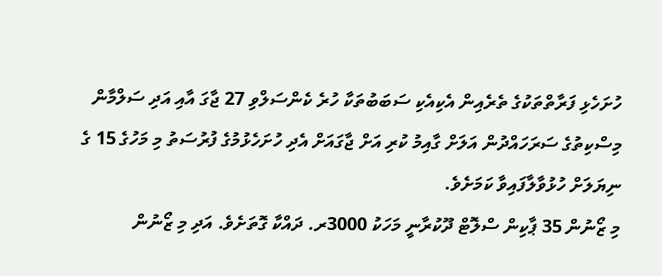ހުށަހެޅި ފަރާތްތަކުގެ ތެރެއިން އެކިއެކި ސަބަބުތަކާ ހުރެ ކެންސަލްވި 27 ޖާގަ އާއި އަދި ސަލްމާން މިސްކިތުގެ ސަރަހައްދުން އަލަށް ގާއިމު ކުރި އަށް ޖާގައަށް އެދި ހުށަހެޅުމުގެ ފުރުސަތު މި މަހުގެ 15 ގެ ނިޔަލަށް ހުޅުވާލާފައިވާ ކަމަށެވެ.
މި ޒޯނުން 35 ޕާކިން ސްލޮޓް ދޫކުރާނީ މަހަކު 3000ރ. ދައްކާ ގޮތަށެވެ. އަދި މި ޒޯނުން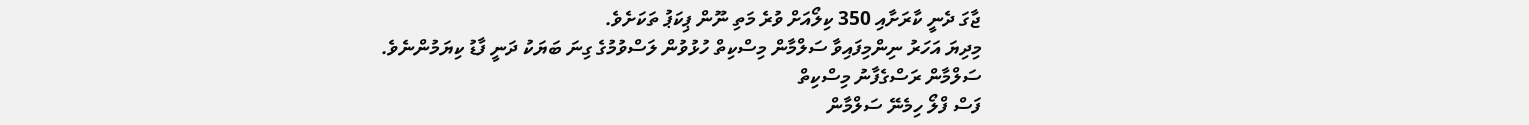ޖާގަ ދެނީ ކާރަށާއި 350 ކިލޯއަށް ވުރެ މަތި ނޫން ޕިކަޕު ތަކަށެވެ.
މިދިޔަ އަހަރު ނިންމިފައިވާ ސަލްމާން މިސްކިތް ހުޅުވުން ލަސްވުމުގެ ގިނަ ބަޔަކު ދަނީ ފާޑު ކިޔަމުންނެވެ.
ސަލްމާން ރަސްގެފާނު މިސްކިތް
ފަސް ފްލޯ ހިމެނޭ ސަލްމާން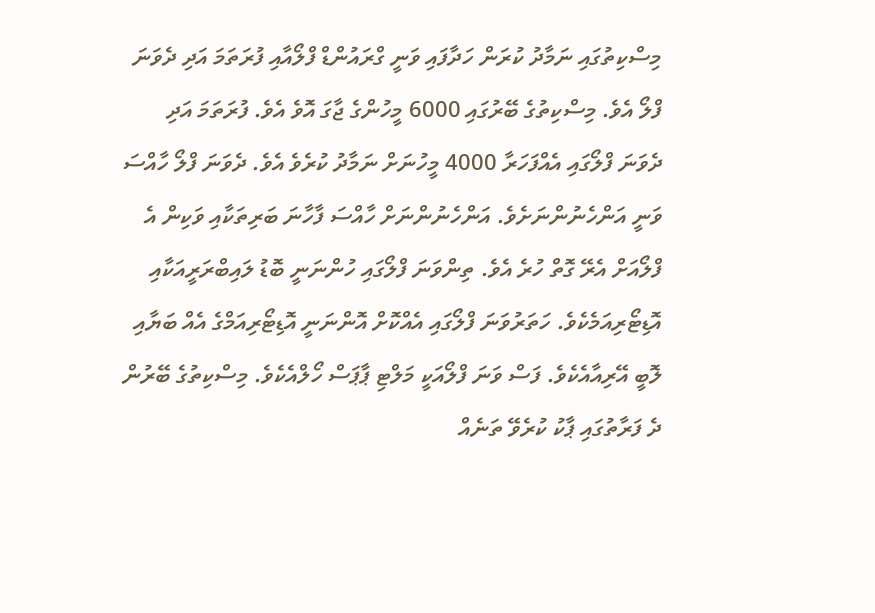މިސްކިތުގައި ނަމާދު ކުރަން ހަދާފައި ވަނީ ގްރައުންޑް ފްލޯއާއި ފުރަތަމަ އަދި ދެވަނަ ފްލޯ އެވެ. މިސްކިތުގެ ބޭރުގައި 6000 މީހުންގެ ޖާގަ އޮވެ އެވެ. ފުރަތަމަ އަދި ދެވަނަ ފްލޯގައި އެއްފަހަރާ 4000 މީހުނަށް ނަމާދު ކުރެވެ އެވެ. ދެވަނަ ފްލޯ ހާއްސަ ވަނީ އަންހެނުންނަށެވެ. އަންހެނުންނަށް ހާއްސަ ފާހާނަ ބަރިތަކާއި ވަކިން އެ ފްލޯއަށް އެރޭ ގޮތް ހުރެ އެވެ. ތިންވަނަ ފްލޯގައި ހުންނަނީ ބޮޑު ލައިބްރަރީއަކާއި އޮޑިޓޯރިއަމެކެވެ. ހަތަރުވަނަ ފްލޯގައި އެއްކޮށް އޮންނަނީ އޮޑިޓޯރިއަމްގެ އެއް ބަޔާއި ލޮބީ އޭރިއާއެކެވެ. ފަސް ވަނަ ފްލޯއަކީ މަލްޓި ޕާޕަސް ހޯލްއެކެވެ. މިސްކިތުގެ ބޭރުން ދެ ފަރާތުގައި ޕާކު ކުރެވޭ ތަނެއް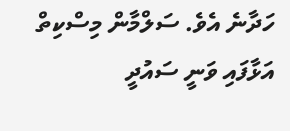ހަދާނެ އެވެ. ސަލްމާން މިސްކިތް އަޅާފައި ވަނީ ސައުދީ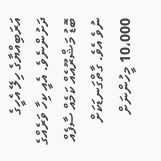އަރަބިއްޔާގެ ހިލޭ އެހީގެ ދަށުންނެވެ. އެއީ ކިހާ ވަރެއްގެ ބޮޑު މަޝްރޫއެއް ކަމެއް ސާފެއް ނުވެ އެވެ. ގާތްގަނޑަކަށް 10،000 މީހުންނަށް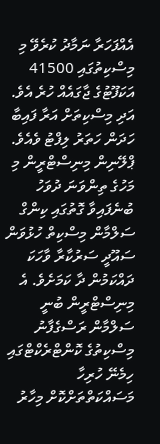އެއްފަހަރާ ނަމާދު ކުރެވޭ މި މިސްކިތުގައި 41500 އަކަފޫޓުގެ ޖާގައެއް ހުރެ އެވެ. އަދި މިސްކިތަށް އަރާ ފައިބާ ހަދަން ހަތަރު ލިފްޓު ވެއެވެ.
ޕްލޭނިން މިނިސްޓްރީން މި މަހުގެ ތިންވަނަ ދުވަހު ބުނެފައިވާ ގޮތުގައި ކިންގް ސަލްމާން މިސްކިތް ހުޅުވަން ސައޫދީ ސަރުކާރާ ވާހަކަ ދައްކަމުން ދާ ކަމަށެވެ. އެ މިނިސްޓްރީން ބުނީ ސަލްމާން ރަސްގެފާނު މިސްކިތުގެ ކޮންޓްރެކްޓްގައި ހިމެނޭ ހުރިހާ މަސައްކަތްތަށްކޮށް މިހާރު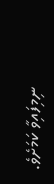ނިމިފައިވާ ކަމަށެވެ.